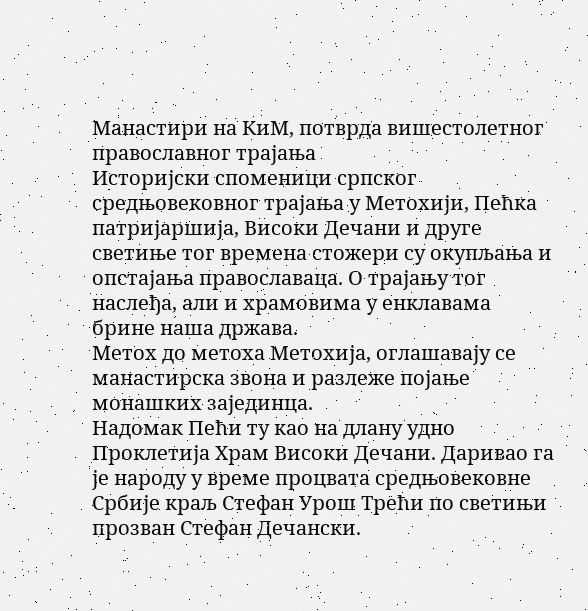Манастири на КиМ, потврда вишестолетног православног трајања
Историјски споменици српског средњовековног трајања у Метохији, Пећка патријаршија, Високи Дечани и друге светиње тог времена стожери су окупљања и опстајања православаца. О трајању тог наслеђа, али и храмовима у енклавама брине наша држава.
Метох до метоха Метохија, оглашавају се манастирска звона и разлеже појање монашких зајединца.
Надомак Пећи ту као на длану удно Проклетија Храм Високи Дечани. Даривао га је народу у време процвата средњовековне Србије краљ Стефан Урош Трећи по светињи прозван Стефан Дечански.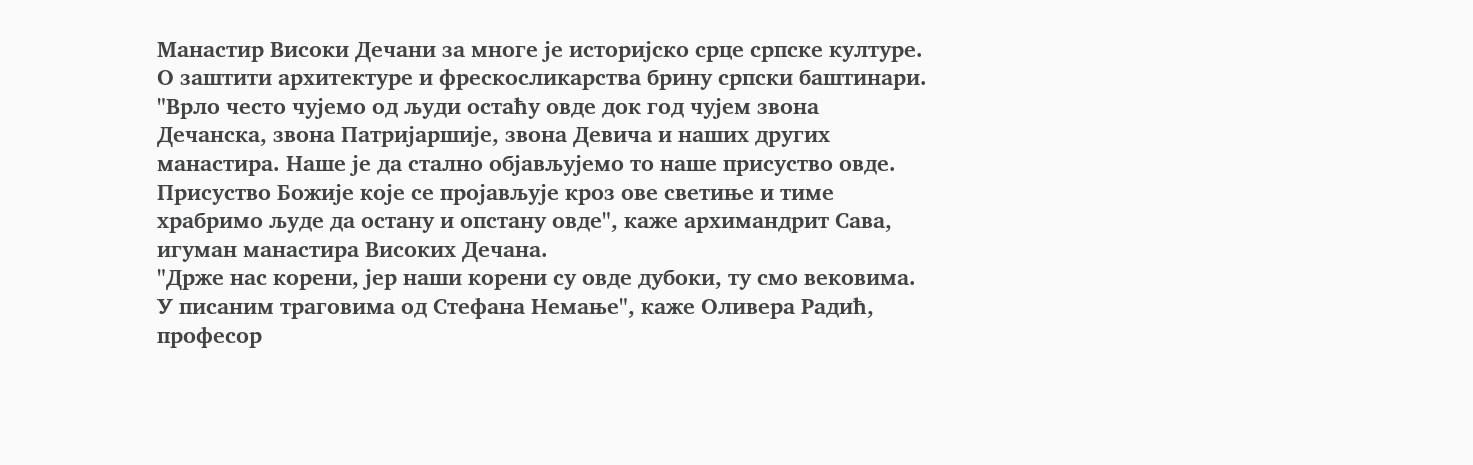Манастир Високи Дечани за многе је историјско срце српске културе. О заштити архитектуре и фрескосликарства брину српски баштинари.
"Врло често чујемо од људи остаћу овде док год чујем звона Дечанска, звона Патријаршије, звона Девича и наших других манастира. Наше је да стално објављујемо то наше присуство овде. Присуство Божије које се пројављује кроз ове светиње и тиме храбримо људе да остану и опстану овде", каже архимандрит Сава, игуман манастира Високих Дечана.
"Држе нас корени, јер наши корени су овде дубоки, ту смо вековима. У писаним траговима од Стефана Немање", каже Оливера Радић, професор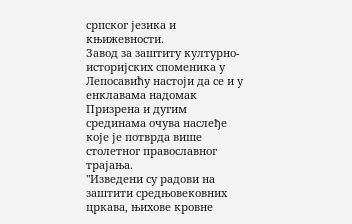српског језика и књижевности.
Завод за заштиту културно-историјских споменика у Лепосавићу настоји да се и у енклавама надомак Призрена и дугим срединама очува наслеђе које је потврда више столетног православног трајања.
"Изведени су радови на заштити средњовековних цркава, њихове кровне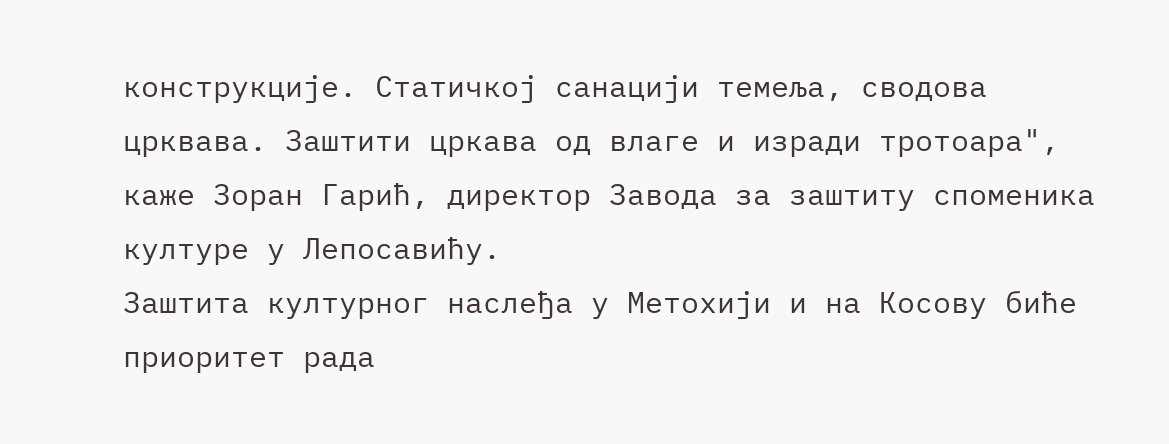конструкције. Статичкој санацији темеља, сводова црквава. Заштити цркава од влаге и изради тротоара", каже Зоран Гарић, директор Завода за заштиту споменика културе у Лепосавићу.
Заштита културног наслеђа у Метохији и на Косову биће приоритет рада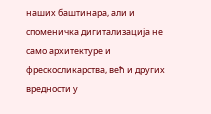наших баштинара, али и споменичка дигитализација не само архитектуре и фрескосликарства, већ и других вредности у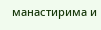манастирима и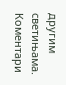другим светињама.
Коментари